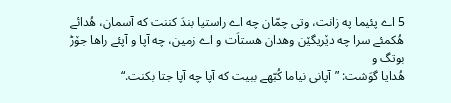5 اے پئیما په زانت، وتی چمّان چه اے راستیا بندَ کننت که آسمان، هُدائے هُکمئے سرا چه دێریگێن وهدان هستاَت و اے زمین، چه آپا و آپئے راها جۆڑ بوتگ و
هُدایا گوَشت: ”آپانی نیاما کُبّهے ببیت که آپا چه آپا جتا بکنت.“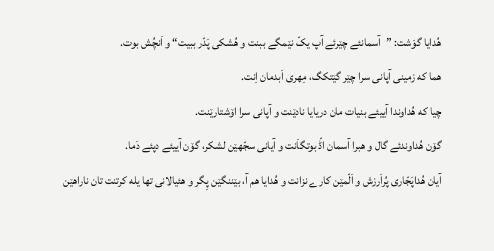هُدایا گوَشت: ”آسمانئے چێرئے آپ یکّ نێمگے ببنت و هُشکی پَدّر ببیت“ و اَنچُش بوت.
هما که زمینی آپانی سرا چێر گێتکگ، مِهری اَبدمان اِنت.
چیا که هُداوندا آییئے بنیات مان دریایا نادێنت و آپانی سرا اۆشتارێنت.
گۆن هُداوندئے گال و هبرا آسمان اڈّ بوتگاَنت و آیانی سجّهێن لشکر، گۆن آییئے دپئے دَما.
آیان هُداپَجّاری پُراَرزش و اَلّمێن کارے نزانت و هُدایا هم آ، بێننگێن پِگر و هئیالانی تها یله کرتنت تان ناراهێن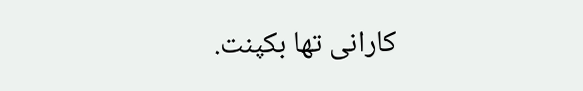کارانی تها بکپنت.